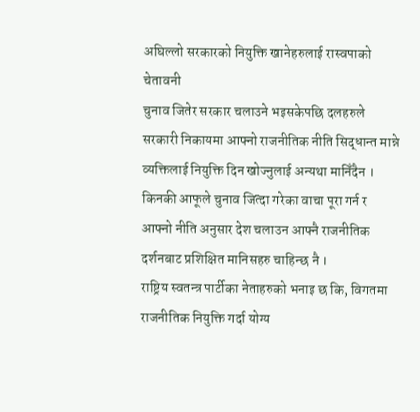अघिल्लो सरकारको नियुक्ति खानेहरुलाई रास्वपाको चेतावनी
चुनाव जितेर सरकार चलाउने भइसकेपछि दलहरुले सरकारी निकायमा आफ्नो राजनीतिक नीति सिद्धान्त मान्ने व्यक्तिलाई नियुक्ति दिन खोज्नुलाई अन्यथा मानिँदैन ।
किनकी आफूले चुनाव जित्दा गरेका वाचा पूरा गर्न र आफ्नो नीति अनुसार देश चलाउन आफ्नै राजनीतिक दर्शनबाट प्रशिक्षित मानिसहरु चाहिन्छ नै ।
राष्ट्रिय स्वतन्त्र पार्टीका नेताहरुको भनाइ छ कि, विगतमा राजनीतिक नियुक्ति गर्दा योग्य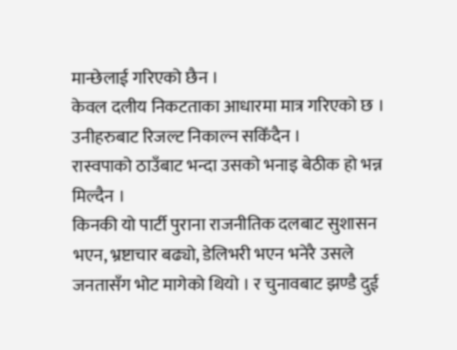मान्छेलाई गरिएको छैन ।
केवल दलीय निकटताका आधारमा मात्र गरिएको छ । उनीहरुबाट रिजल्ट निकाल्न सकिँदैन ।
रास्वपाको ठाउँबाट भन्दा उसको भनाइ बेठीक हो भन्न मिल्दैन ।
किनकी यो पार्टी पुराना राजनीतिक दलबाट सुशासन भएन, भ्रष्टाचार बढ्यो, डेलिभरी भएन भनेरै उसले जनतासँग भोट मागेको थियो । र चुनावबाट झण्डै दुई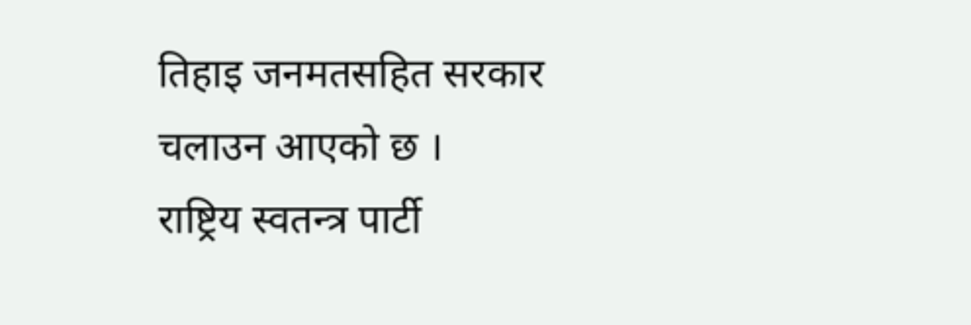तिहाइ जनमतसहित सरकार चलाउन आएको छ ।
राष्ट्रिय स्वतन्त्र पार्टी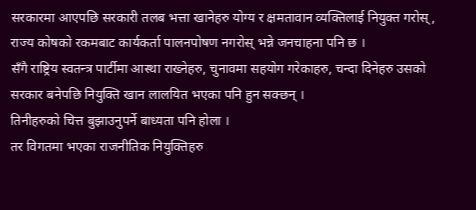सरकारमा आएपछि सरकारी तलब भत्ता खानेहरु योग्य र क्षमतावान व्यक्तिलाई नियुक्त गरोस्, राज्य कोषको रकमबाट कार्यकर्ता पालनपोषण नगरोस् भन्ने जनचाहना पनि छ ।
सँगै राष्ट्रिय स्वतन्त्र पार्टीमा आस्था राख्नेहरु, चुनावमा सहयोग गरेकाहरु, चन्दा दिनेहरु उसको सरकार बनेपछि नियुक्ति खान लालयित भएका पनि हुन सक्छन् ।
तिनीहरुको चित्त बुझाउनुपर्ने बाध्यता पनि होला ।
तर विगतमा भएका राजनीतिक नियुक्तिहरु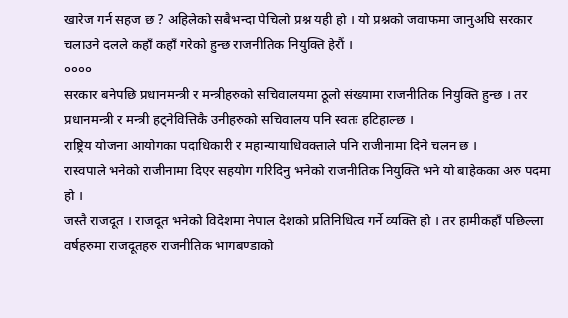खारेज गर्न सहज छ ? अहिलेको सबैभन्दा पेचिलो प्रश्न यही हो । यो प्रश्नको जवाफमा जानुअघि सरकार चलाउने दलले कहाँ कहाँ गरेको हुन्छ राजनीतिक नियुक्ति हेरौं ।
००००
सरकार बनेपछि प्रधानमन्त्री र मन्त्रीहरुको सचिवालयमा ठूलो संख्यामा राजनीतिक नियुक्ति हुन्छ । तर प्रधानमन्त्री र मन्त्री हट्नेवित्तिकै उनीहरुको सचिवालय पनि स्वतः हटिहाल्छ ।
राष्ट्रिय योजना आयोगका पदाधिकारी र महान्यायाधिवक्ताले पनि राजीनामा दिने चलन छ ।
रास्वपाले भनेको राजीनामा दिएर सहयोग गरिदिनु भनेको राजनीतिक नियुक्ति भने यो बाहेकका अरु पदमा हो ।
जस्तै राजदूत । राजदूत भनेको विदेशमा नेपाल देशको प्रतिनिधित्व गर्ने व्यक्ति हो । तर हामीकहाँ पछिल्ला वर्षहरुमा राजदूतहरु राजनीतिक भागबण्डाको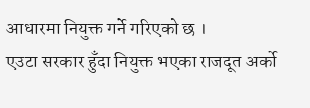आधारमा नियुक्त गर्ने गरिएको छ ।
एउटा सरकार हुँदा नियुक्त भएका राजदूत अर्को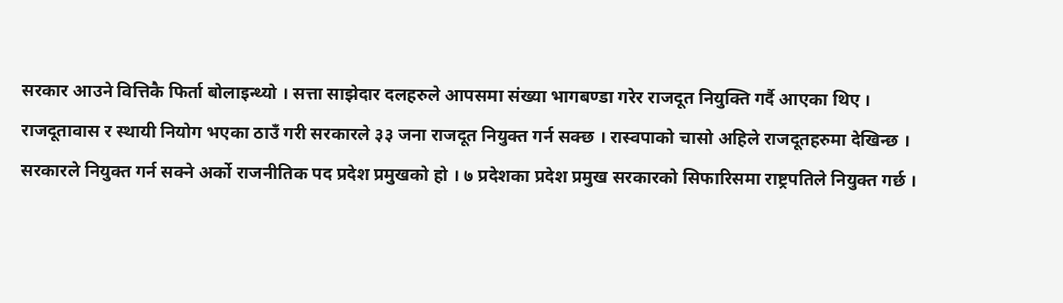सरकार आउने वित्तिकै फिर्ता बोलाइन्थ्यो । सत्ता साझेदार दलहरुले आपसमा संख्या भागबण्डा गरेर राजदूत नियुक्ति गर्दै आएका थिए ।
राजदूतावास र स्थायी नियोग भएका ठाउँ गरी सरकारले ३३ जना राजदूत नियुक्त गर्न सक्छ । रास्वपाको चासो अहिले राजदूतहरुमा देखिन्छ ।
सरकारले नियुक्त गर्न सक्ने अर्को राजनीतिक पद प्रदेश प्रमुखको हो । ७ प्रदेशका प्रदेश प्रमुख सरकारको सिफारिसमा राष्ट्रपतिले नियुक्त गर्छ ।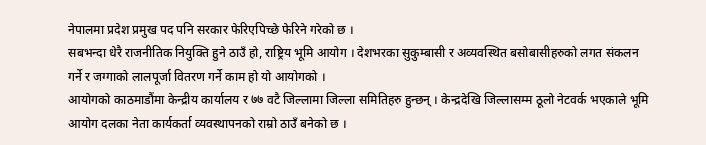नेपालमा प्रदेश प्रमुख पद पनि सरकार फेरिएपिच्छे फेरिने गरेको छ ।
सबभन्दा धेरै राजनीतिक नियुक्ति हुने ठाउँ हो, राष्ट्रिय भूमि आयोग । देशभरका सुकुम्बासी र अव्यवस्थित बसोबासीहरुको लगत संकलन गर्ने र जग्गाको लालपूर्जा वितरण गर्ने काम हो यो आयोगको ।
आयोगको काठमाडौंमा केन्द्रीय कार्यालय र ७७ वटै जिल्लामा जिल्ला समितिहरु हुन्छन् । केन्द्रदेखि जिल्लासम्म ठूलो नेटवर्क भएकाले भूमि आयोग दलका नेता कार्यकर्ता व्यवस्थापनको राम्रो ठाउँ बनेको छ ।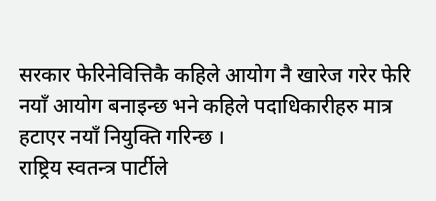सरकार फेरिनेवित्तिकै कहिले आयोग नै खारेज गरेर फेरि नयाँ आयोग बनाइन्छ भने कहिले पदाधिकारीहरु मात्र हटाएर नयाँ नियुक्ति गरिन्छ ।
राष्ट्रिय स्वतन्त्र पार्टीले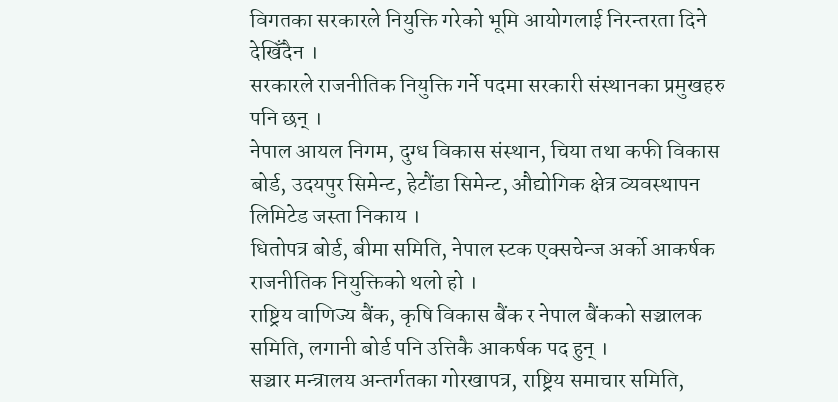विगतका सरकारले नियुक्ति गरेको भूमि आयोगलाई निरन्तरता दिने देखिँदैन ।
सरकारले राजनीतिक नियुक्ति गर्ने पदमा सरकारी संस्थानका प्रमुखहरु पनि छन् ।
नेपाल आयल निगम, दुग्ध विकास संस्थान, चिया तथा कफी विकास बोर्ड, उदयपुर सिमेन्ट, हेटौंडा सिमेन्ट, औद्योगिक क्षेत्र व्यवस्थापन लिमिटेड जस्ता निकाय ।
धितोपत्र बोर्ड, बीमा समिति, नेपाल स्टक एक्सचेन्ज अर्को आकर्षक राजनीतिक नियुक्तिको थलो हो ।
राष्ट्रिय वाणिज्य बैंक, कृषि विकास बैंक र नेपाल बैंकको सञ्चालक समिति, लगानी बोर्ड पनि उत्तिकै आकर्षक पद हुन् ।
सञ्चार मन्त्रालय अन्तर्गतका गोरखापत्र, राष्ट्रिय समाचार समिति,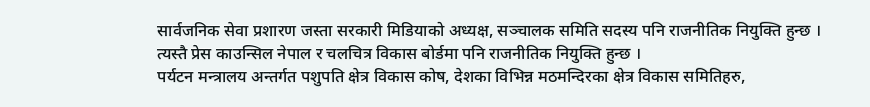सार्वजनिक सेवा प्रशारण जस्ता सरकारी मिडियाको अध्यक्ष, सञ्चालक समिति सदस्य पनि राजनीतिक नियुक्ति हुन्छ ।
त्यस्तै प्रेस काउन्सिल नेपाल र चलचित्र विकास बोर्डमा पनि राजनीतिक नियुक्ति हुन्छ ।
पर्यटन मन्त्रालय अन्तर्गत पशुपति क्षेत्र विकास कोष, देशका विभिन्न मठमन्दिरका क्षेत्र विकास समितिहरु,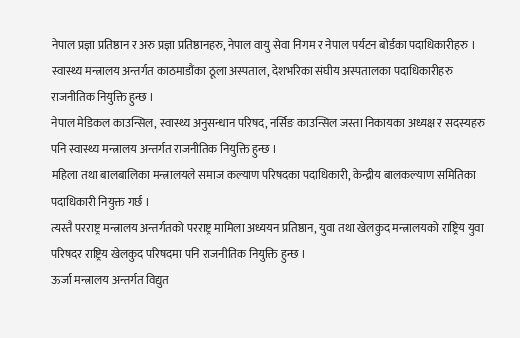नेपाल प्रज्ञा प्रतिष्ठान र अरु प्रज्ञा प्रतिष्ठानहरु, नेपाल वायु सेवा निगम र नेपाल पर्यटन बोर्डका पदाधिकारीहरु ।
स्वास्थ्य मन्त्रालय अन्तर्गत काठमाडौंका ठूला अस्पताल, देशभरिका संघीय अस्पतालका पदाधिकारीहरु राजनीतिक नियुक्ति हुन्छ ।
नेपाल मेडिकल काउन्सिल, स्वास्थ्य अनुसन्धान परिषद, नर्सिङ काउन्सिल जस्ता निकायका अध्यक्ष र सदस्यहरु पनि स्वास्थ्य मन्त्रालय अन्तर्गत राजनीतिक नियुक्ति हुन्छ ।
महिला तथा बालबालिका मन्त्रालयले समाज कल्याण परिषदका पदाधिकारी, केन्द्रीय बालकल्याण समितिका पदाधिकारी नियुक्त गर्छ ।
त्यस्तै परराष्ट्र मन्त्रालय अन्तर्गतको परराष्ट्र मामिला अध्ययन प्रतिष्ठान, युवा तथा खेलकुद मन्त्रालयको राष्ट्रिय युवा परिषदर राष्ट्रिय खेलकुद परिषदमा पनि राजनीतिक नियुक्ति हुन्छ ।
ऊर्जा मन्त्रालय अन्तर्गत विद्युत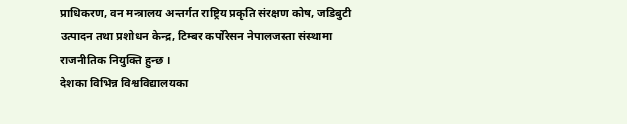प्राधिकरण, वन मन्त्रालय अन्तर्गत राष्ट्रिय प्रकृति संरक्षण कोष, जडिबुटी उत्पादन तथा प्रशोधन केन्द्र, टिम्बर कर्पोरेसन नेपालजस्ता संस्थामा राजनीतिक नियुक्ति हुन्छ ।
देशका विभिन्न विश्वविद्यालयका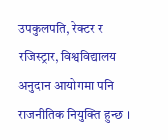उपकुलपति, रेक्टर र रजिस्ट्रार, विश्वविद्यालय अनुदान आयोगमा पनि राजनीतिक नियुक्ति हुन्छ ।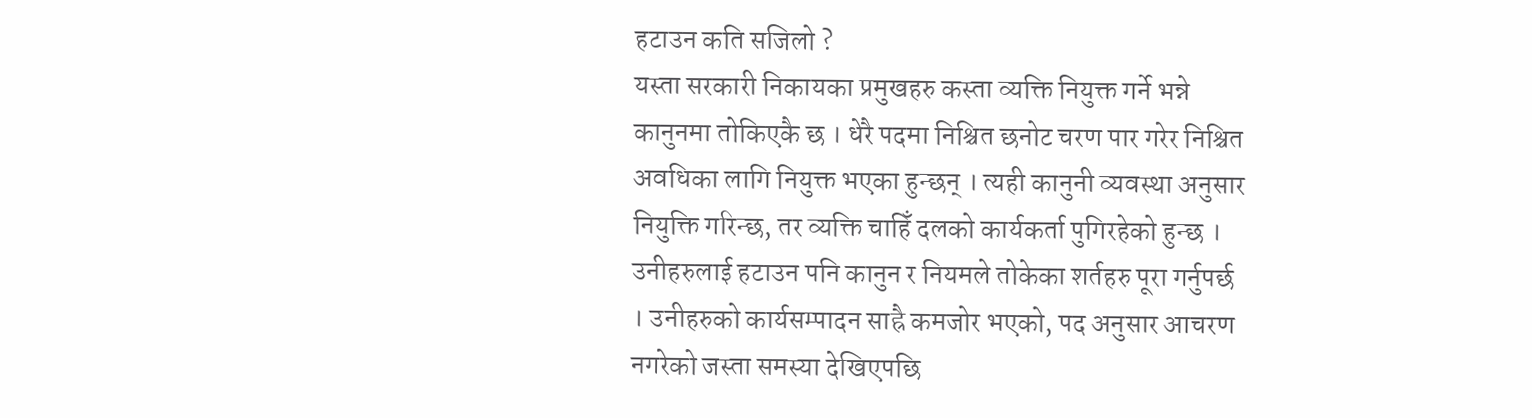हटाउन कति सजिलो ?
यस्ता सरकारी निकायका प्रमुखहरु कस्ता व्यक्ति नियुक्त गर्ने भन्ने कानुनमा तोकिएकै छ । धेरै पदमा निश्चित छनोट चरण पार गरेर निश्चित अवधिका लागि नियुक्त भएका हुन्छन् । त्यही कानुनी व्यवस्था अनुसार नियुक्ति गरिन्छ, तर व्यक्ति चाहिँ दलको कार्यकर्ता पुगिरहेको हुन्छ ।
उनीहरुलाई हटाउन पनि कानुन र नियमले तोकेका शर्तहरु पूरा गर्नुपर्छ । उनीहरुको कार्यसम्पादन साह्रै कमजोर भएको, पद अनुसार आचरण नगरेको जस्ता समस्या देखिएपछि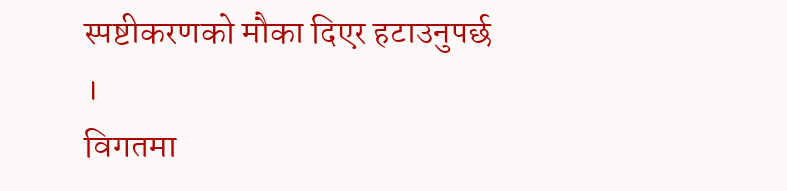स्पष्टीकरणको मौका दिएर हटाउनुपर्छ ।
विगतमा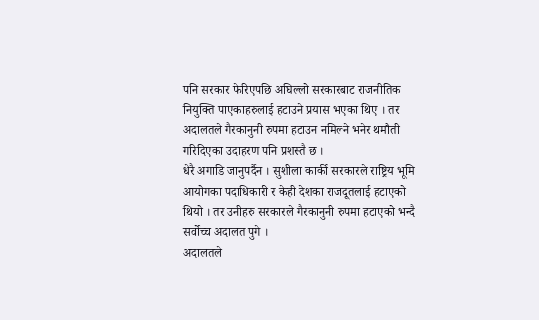पनि सरकार फेरिएपछि अघिल्लो सरकारबाट राजनीतिक नियुक्ति पाएकाहरुलाई हटाउने प्रयास भएका थिए । तर अदालतले गैरकानुनी रुपमा हटाउन नमिल्ने भनेर थमौती गरिदिएका उदाहरण पनि प्रशस्तै छ ।
धेरै अगाडि जानुपर्दैन । सुशीला कार्की सरकारले राष्ट्रिय भूमि आयोगका पदाधिकारी र केही देशका राजदूतलाई हटाएको थियो । तर उनीहरु सरकारले गैरकानुनी रुपमा हटाएको भन्दै सर्वोच्च अदालत पुगे ।
अदालतले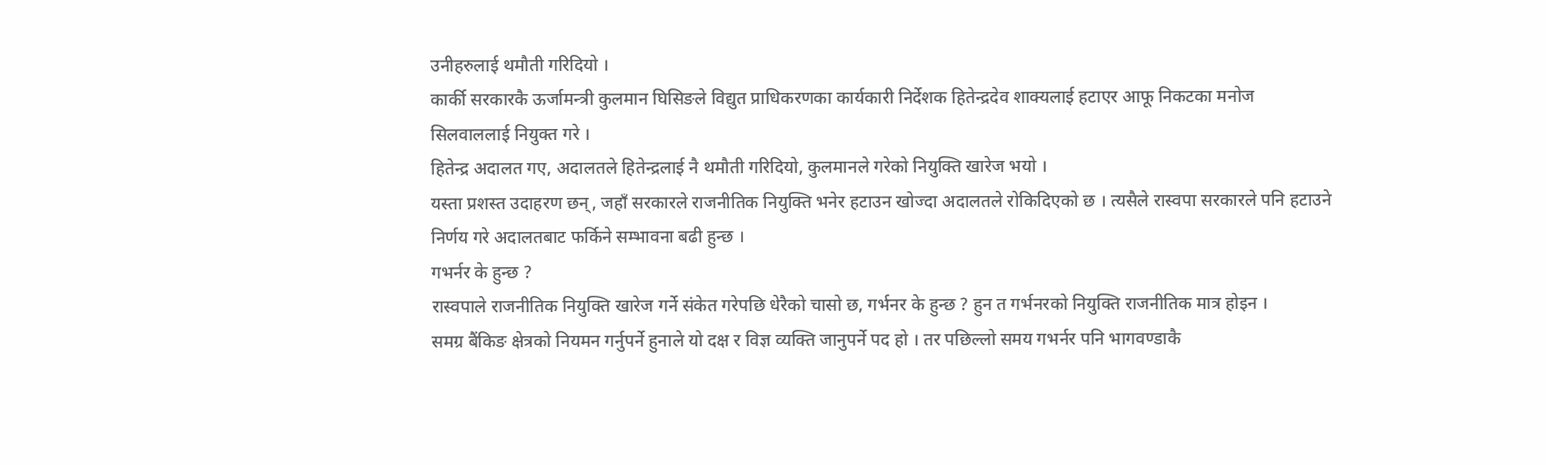उनीहरुलाई थमौती गरिदियो ।
कार्की सरकारकै ऊर्जामन्त्री कुलमान घिसिङले विद्युत प्राधिकरणका कार्यकारी निर्देशक हितेन्द्रदेव शाक्यलाई हटाएर आफू निकटका मनोज सिलवाललाई नियुक्त गरे ।
हितेन्द्र अदालत गए, अदालतले हितेन्द्रलाई नै थमौती गरिदियो, कुलमानले गरेको नियुक्ति खारेज भयो ।
यस्ता प्रशस्त उदाहरण छन्, जहाँ सरकारले राजनीतिक नियुक्ति भनेर हटाउन खोज्दा अदालतले रोकिदिएको छ । त्यसैले रास्वपा सरकारले पनि हटाउने निर्णय गरे अदालतबाट फर्किने सम्भावना बढी हुन्छ ।
गभर्नर के हुन्छ ?
रास्वपाले राजनीतिक नियुक्ति खारेज गर्ने संकेत गरेपछि धेरैको चासो छ, गर्भनर के हुन्छ ? हुन त गर्भनरको नियुक्ति राजनीतिक मात्र होइन ।
समग्र बैंकिङ क्षेत्रको नियमन गर्नुपर्ने हुनाले यो दक्ष र विज्ञ व्यक्ति जानुपर्ने पद हो । तर पछिल्लो समय गभर्नर पनि भागवण्डाकै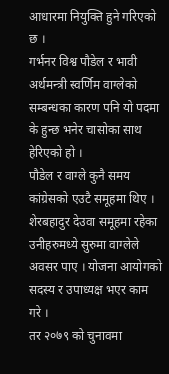आधारमा नियुक्ति हुने गरिएको छ ।
गर्भनर विश्व पौडेल र भावी अर्थमन्त्री स्वर्णिम वाग्लेको सम्बन्धका कारण पनि यो पदमा के हुन्छ भनेर चासोका साथ हेरिएको हो ।
पौडेल र वाग्ले कुनै समय कांग्रेसको एउटै समूहमा थिए । शेरबहादुर देउवा समूहमा रहेका उनीहरुमध्ये सुरुमा वाग्लेले अवसर पाए । योजना आयोगको सदस्य र उपाध्यक्ष भएर काम गरे ।
तर २०७९ को चुनावमा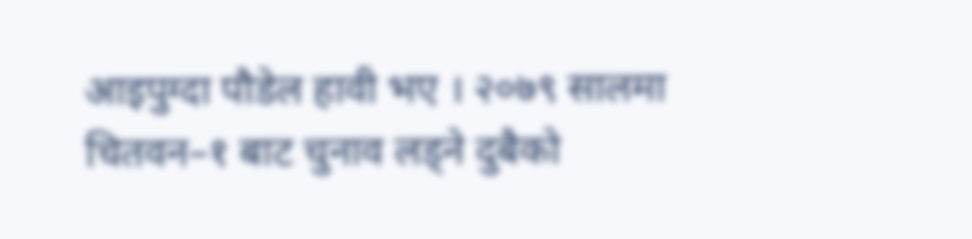आइपुग्दा पौडेल हावी भए । २०७९ सालमा चितवन–१ बाट चुनाव लड्ने दुबैको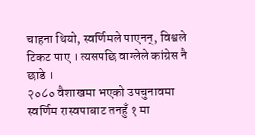चाहना थियो, स्वर्णिमले पाएनन्, विश्वले टिकट पाए । त्यसपछि वाग्लेले कांग्रेस नै छाडे ।
२०८० वैशाखमा भएको उपचुनावमा स्वर्णिम रास्वपाबाट तनहुँ १ मा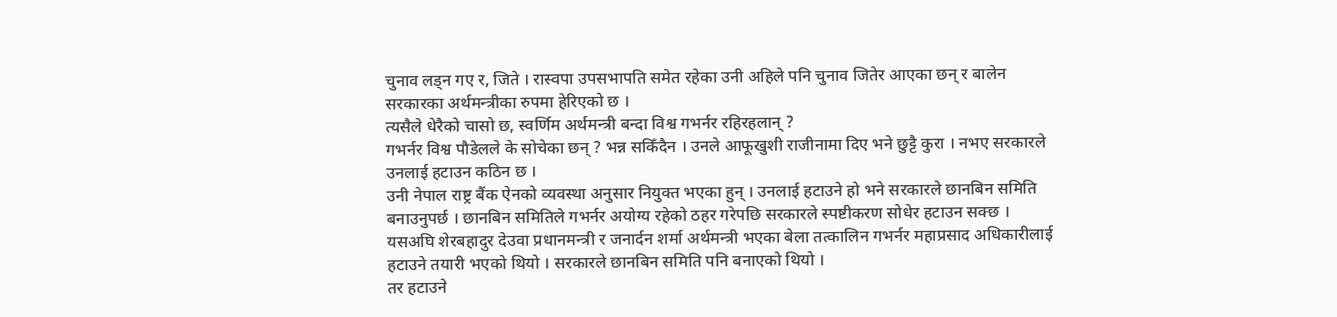चुनाव लड्न गए र, जिते । रास्वपा उपसभापति समेत रहेका उनी अहिले पनि चुनाव जितेर आएका छन् र बालेन सरकारका अर्थमन्त्रीका रुपमा हेरिएको छ ।
त्यसैले धेरैको चासो छ, स्वर्णिम अर्थमन्त्री बन्दा विश्व गभर्नर रहिरहलान् ?
गभर्नर विश्व पौडेलले के सोचेका छन् ? भन्न सकिँदैन । उनले आफूखुशी राजीनामा दिए भने छुट्टै कुरा । नभए सरकारले उनलाई हटाउन कठिन छ ।
उनी नेपाल राष्ट्र बैंक ऐनको व्यवस्था अनुसार नियुक्त भएका हुन् । उनलाई हटाउने हो भने सरकारले छानबिन समिति बनाउनुपर्छ । छानबिन समितिले गभर्नर अयोग्य रहेको ठहर गरेपछि सरकारले स्पष्टीकरण सोधेर हटाउन सक्छ ।
यसअघि शेरबहादुर देउवा प्रधानमन्त्री र जनार्दन शर्मा अर्थमन्त्री भएका बेला तत्कालिन गभर्नर महाप्रसाद अधिकारीलाई हटाउने तयारी भएको थियो । सरकारले छानबिन समिति पनि बनाएको थियो ।
तर हटाउने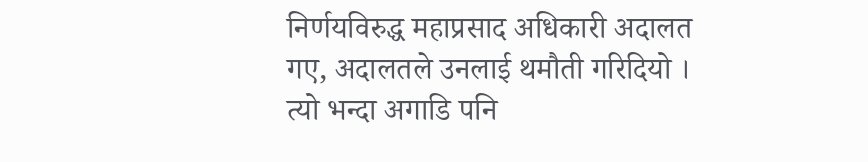निर्णयविरुद्ध महाप्रसाद अधिकारी अदालत गए, अदालतले उनलाई थमौती गरिदियो । त्यो भन्दा अगाडि पनि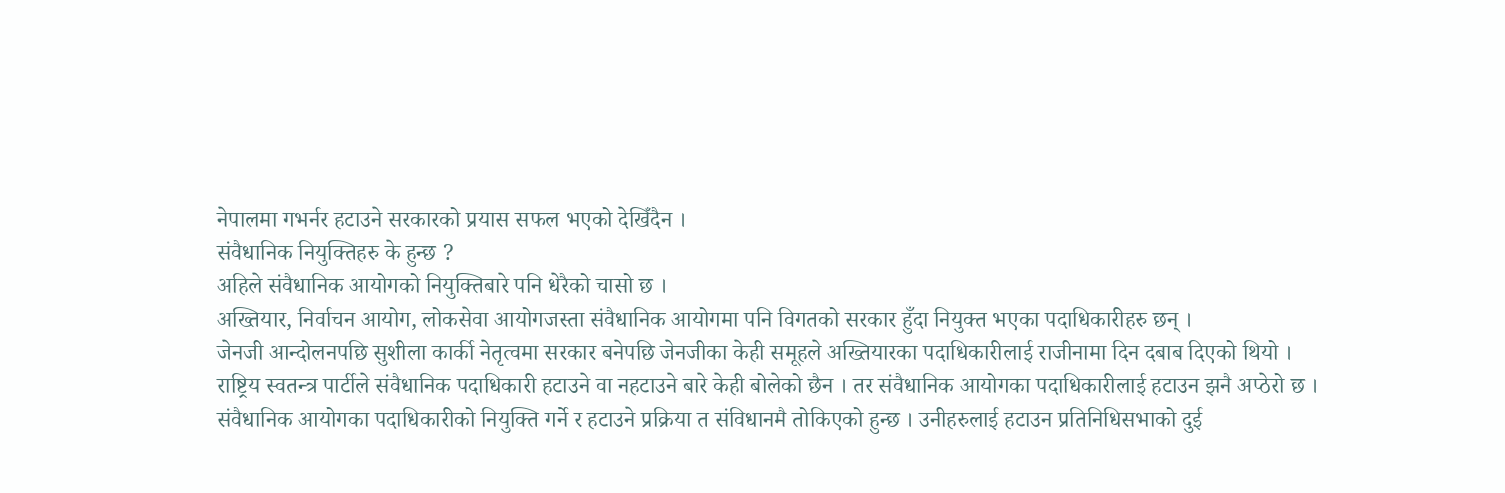नेपालमा गभर्नर हटाउने सरकारको प्रयास सफल भएको देखिँदैन ।
संवैधानिक नियुक्तिहरु के हुन्छ ?
अहिले संवैधानिक आयोगको नियुक्तिबारे पनि धेरैको चासो छ ।
अख्तियार, निर्वाचन आयोग, लोकसेवा आयोगजस्ता संवैधानिक आयोगमा पनि विगतको सरकार हुँदा नियुक्त भएका पदाधिकारीहरु छन् ।
जेनजी आन्दोलनपछि सुशीला कार्की नेतृत्वमा सरकार बनेपछि जेनजीका केही समूहले अख्तियारका पदाधिकारीलाई राजीनामा दिन दबाब दिएको थियो ।
राष्ट्रिय स्वतन्त्र पार्टीले संवैधानिक पदाधिकारी हटाउने वा नहटाउने बारे केही बोलेको छैन । तर संवैधानिक आयोगका पदाधिकारीलाई हटाउन झनै अप्ठेरो छ ।
संवैधानिक आयोगका पदाधिकारीको नियुक्ति गर्ने र हटाउने प्रक्रिया त संविधानमै तोकिएको हुन्छ । उनीहरुलाई हटाउन प्रतिनिधिसभाको दुई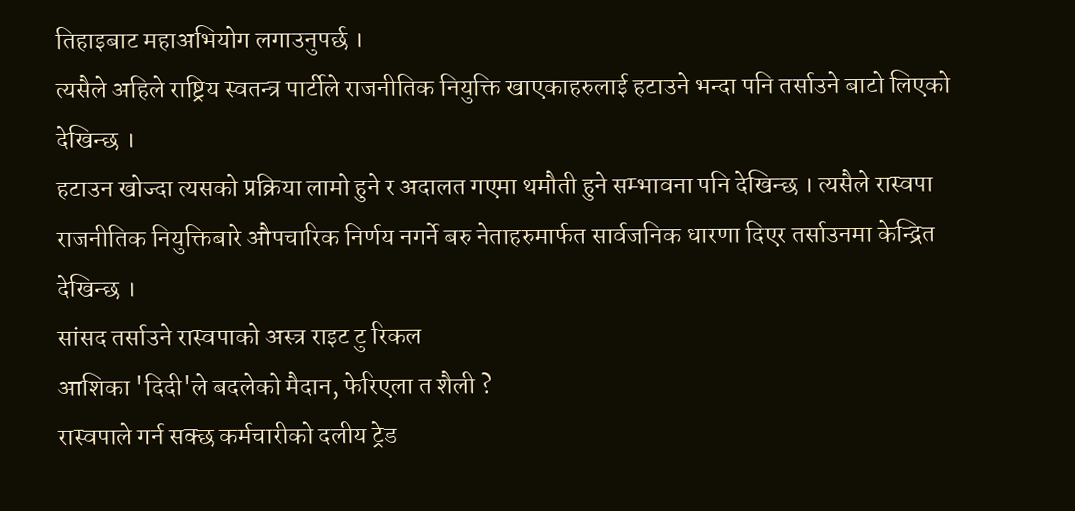तिहाइबाट महाअभियोग लगाउनुपर्छ ।
त्यसैले अहिले राष्ट्रिय स्वतन्त्र पार्टीले राजनीतिक नियुक्ति खाएकाहरुलाई हटाउने भन्दा पनि तर्साउने बाटो लिएको देखिन्छ ।
हटाउन खोज्दा त्यसको प्रक्रिया लामो हुने र अदालत गएमा थमौती हुने सम्भावना पनि देखिन्छ । त्यसैले रास्वपा राजनीतिक नियुक्तिबारे औपचारिक निर्णय नगर्ने बरु नेताहरुमार्फत सार्वजनिक धारणा दिएर तर्साउनमा केन्द्रित देखिन्छ ।
सांसद तर्साउने रास्वपाको अस्त्र राइट टु रिकल
आशिका 'दिदी'ले बदलेको मैदान, फेरिएला त शैली ?
रास्वपाले गर्न सक्छ कर्मचारीको दलीय ट्रेड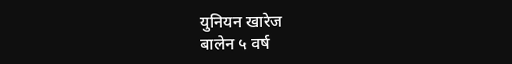युनियन खारेज
बालेन ५ वर्ष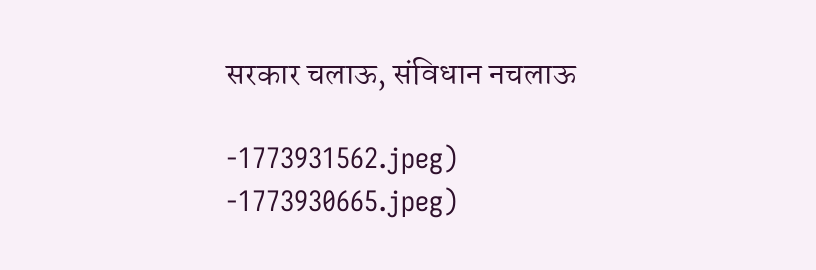सरकार चलाऊ, संविधान नचलाऊ

-1773931562.jpeg)
-1773930665.jpeg)